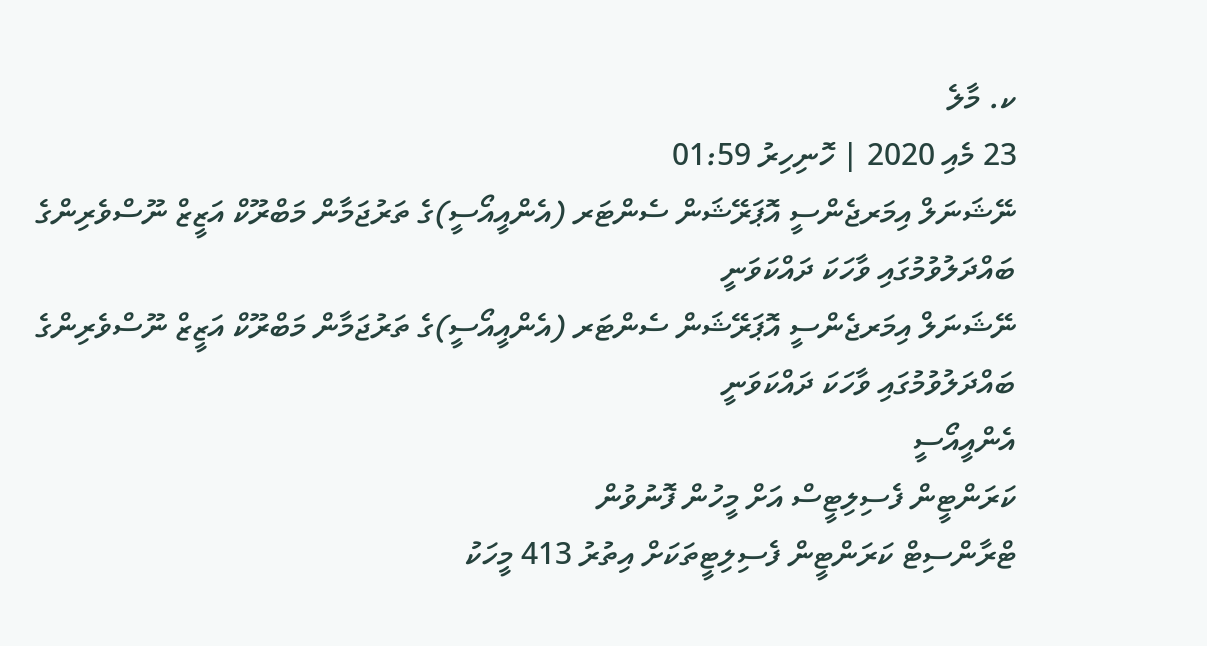ކ. މާލެ
23 މެއި 2020 | ހޮނިހިރު 01:59
ނޭޝަނަލް އިމަރޖެންސީ އޮޕަރޭޝަން ސެންޓަރ (އެންއީއޯސީ)ގެ ތަރުޖަމާން މަބްރޫކް އަޒީޒް ނޫސްވެރިންގެ ބައްދަލުވުމުގައި ވާހަކަ ދައްކަވަނީ
ނޭޝަނަލް އިމަރޖެންސީ އޮޕަރޭޝަން ސެންޓަރ (އެންއީއޯސީ)ގެ ތަރުޖަމާން މަބްރޫކް އަޒީޒް ނޫސްވެރިންގެ ބައްދަލުވުމުގައި ވާހަކަ ދައްކަވަނީ
އެންއީއޯސީ
ކަރަންޓީން ފެސިލިޓީސް އަށް މީހުން ފޮނުވުން
ޓްރާންސިޓް ކަރަންޓީން ފެސިލިޓީތަކަށް އިތުރު 413 މީހަކު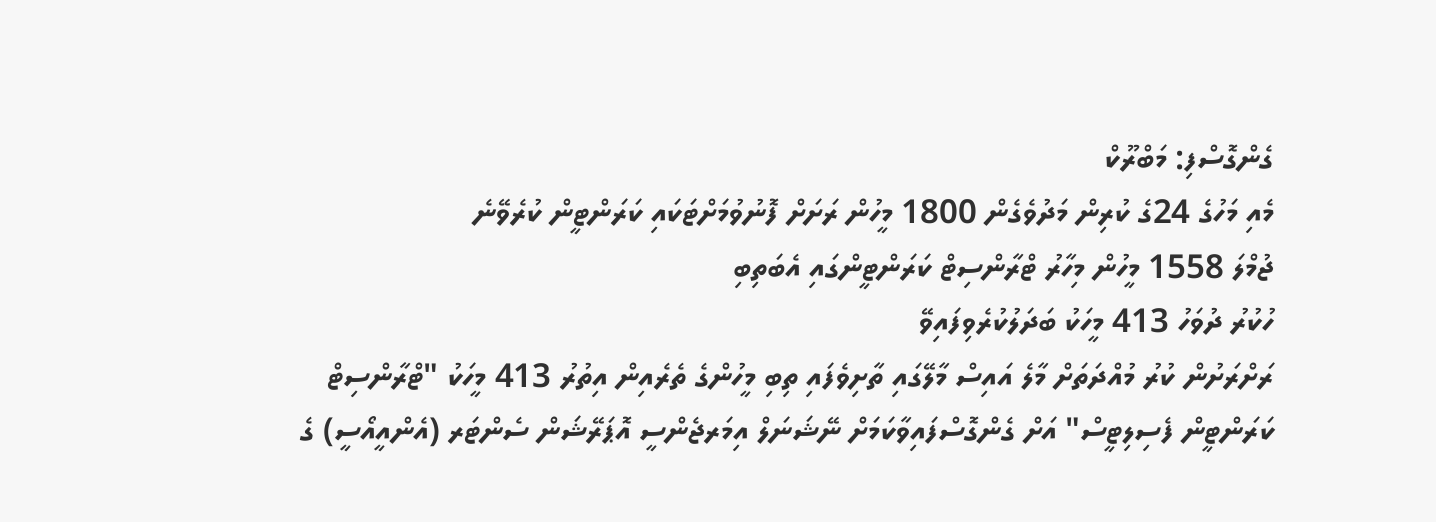ގެންގޮސްފި: މަބްރޫކް
މެއި މަހުގެ 24ގެ ކުރިން މަދުވެގެން 1800 މީހުން ރަށަށް ފޮނުވުމަށްޓަކައި ކަރަންޓީން ކުރެވޭނެ
ޖުމްލަ 1558 މީހުން މިހާރު ޓްރާންސިޓް ކަރަންޓީންގައި އެބަތިބި
ހުކުރު ދުވަހު 413 މީހަކު ބަދަލުކުރެވިފައިވޭ
ރަށްރަށުން ކުރު މުއްދަތަށް މާލެ އައިސް މާލޭގައި ތާށިވެފައި ތިބި މީހުންގެ ތެރެއިން އިތުރު 413 މީހަކު "ޓްރާންސިޓް ކަރަންޓީން ފެސިލިޓީސް" އަށް ގެންގޮސްފައިވާކަމަށް ނޭޝަނަލް އިމަރޖެންސީ އޮޕަރޭޝަން ސެންޓަރ (އެންއީއޯސީ) ގެ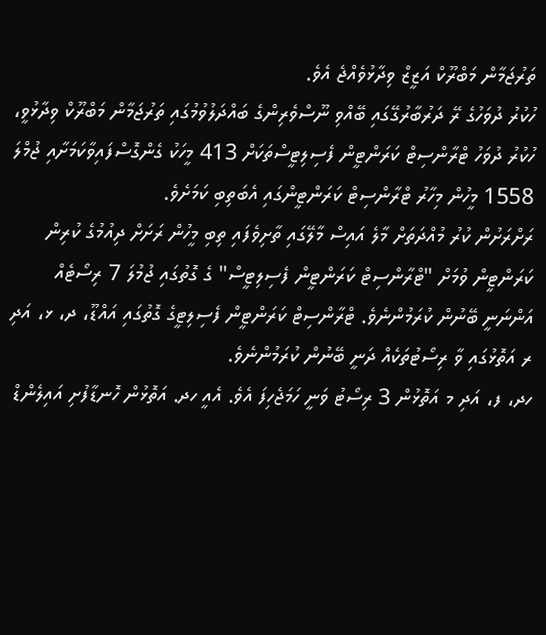ތަރުޖަމާން މަބްރޫކް އަޒީޒް ވިދާޅުވެއްޖެ އެވެ.
ހުކުރު ދުވަހުގެ ރޭ ދަރުބާރުގޭގައި ބޭއްވި ނޫސްވެރިންގެ ބައްދަލުވުމުގައި ތަރުޖަމާން މަބްރޫކް ވިދާޅުވީ، ހުކުރު ދުވަހު ޓްރާންސިޓް ކަރަންޓީން ފެސިލިޓީސްތަކަށް 413 މީހަކު ގެންގޮސްފައިވާކަމަށާއި ޖުމްލަ 1558 މީހުން މިހާރު ޓްރާންސިޓް ކަރަންޓީންގައި އެބަތިބި ކަމަށެވެ.
ރަށްރަށުން ކުރު މުއްދަތަށް މާލެ އައިސް މާލޭގައި ތާށިވެފައި ތިބި މީހުން ރަށަށް ދިއުމުގެ ކުރިން ކަރަންޓީން ވުމަށް "ޓްރާންސިޓް ކަރަންޓީން ފެސިލިޓީސް" ގެ ގޮތުގައި ޖުމުލަ 7 ރިސޯޓެއް އަންނަނީ ބޭނުން ކުރަމުންނެވެ. ޓްރާންސިޓް ކަރަންޓީން ފެސިލިޓީގެ ގޮތުގައި އައްޑޫ، ދ، ޅ، އަދި ރ އަތޮޅުގައި ވާ ރިސޯޓުތަކެއް ދަނީ ބޭނުން ކުރަމުންނެވެ.
ހދ، ފ، އަދި މ އަތޮޅުން 3 ރިސޯޓު ވަނީ ހަމަޖެހިފަ އެވެ. އެއީ ހދ. އަތޮޅުން ހޮނޑާފުށި އައިލެންޑް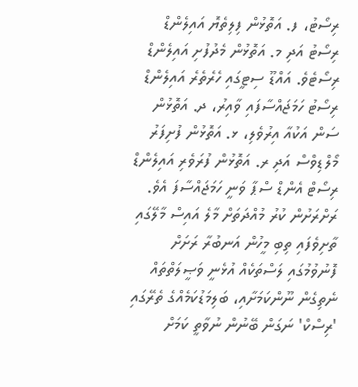ރިސޯޓު، ފ. އަތޮޅުން ފިލިތެޔޮ އައިލެންޑް ރިސޯޓު އަދި މ. އަތޮޅުން މެދުފުށި އައިލެންޑް ރިސޯޓެވެ. އައްޑޫ ސިޓީގައި ހެރެތެރެ އައިލެންޑް ރިސޯޓު ހަމަޖައްސާފައި ވާއިރު، ދ. އަތޮޅުން ސަން އަކުއާ އިރުވެލި، ޅ. އަތޮޅުން ފުށިފަރު މޯލްޑިވްސް އަދި ރ. އަތޮޅުން ފުރަވެރި އައިލެންޑް ރިސޯޓް އެންޑް ސްޕާ ވަނީ ހަމަޖައްސާފަ އެވެ.
ރަށްރަށުން ކުރު މުއްދަތަށް މާލެ އައިސް މާލޭގައި ތާށިވެފައި ތިބި މީހުން އަނބުރާ ރަށަށް ފޮނުވުމުގައި ލަސްތަކެއް އުޅެނީ ވަޞީލަތްތައް ނެތިގެން ނޫންކަމަށާއި، ބަލިމަޑުކަމެއްގެ ތެރޭގައި 'ރިސްކް' ނަގަން ބޭނުން ނުވާތީ ކަމަށް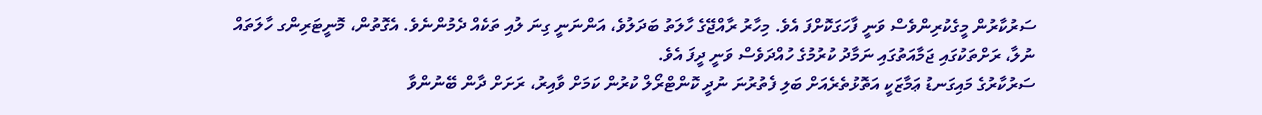ސަރުކާރުން މީގެކުރިންވެސް ވަނީ ފާހަގަކޮށްފަ އެވެ. މިހާރު ރާއްޖޭގެ ހާލަތު ބަދަލުވެ، އަންނަނީ ގިނަ ލުއި ތަކެއް ދެމުންނެވެ. އެގޮތުން، މޮނީޓަރިންގ ހާލަތައް ނުލާ، ރަށްތަކުގައި ޖަމާއަތުގައި ނަމާދު ކުރުމުގެ ހުއްދަވެސް ވަނީ ދީފަ އެވެ.
ސަރުކާރުގެ މައިގަނޑު ޢަމާޒަކީ އަތޮޅުތެރެއަށް ބަލި ފެތުރުނަ ނުދީ ކޮންޓްރޯލް ކުރުން ކަމަށް ވާއިރު، ރަށަށް ދާން ބޭނުންވާ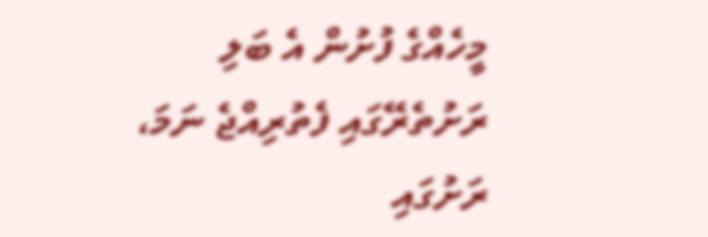މީހެއްގެ ފުށުން އެ ބަލި ރަށުތެރޭގައި ފެތުރިއްޖެ ނަމަ، ރަށުގައި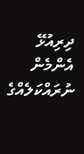ދިރިއުޅޭ އެންމެން ނުރައްކަލެއްގެ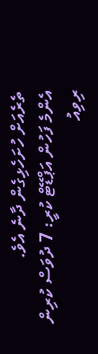ތެރެއަށް ހުށަހެޅިގެން ދާނެ އެވެ.
އެންމެ ފަހުން އަޕްޑޭޓް ކުރީ: 7 ދުވަސް ކުރިން
ރިވިއު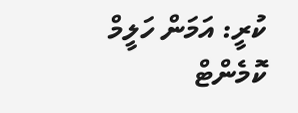ކުރީ: އަމަން ހަލީމް
ކޮމެންޓް